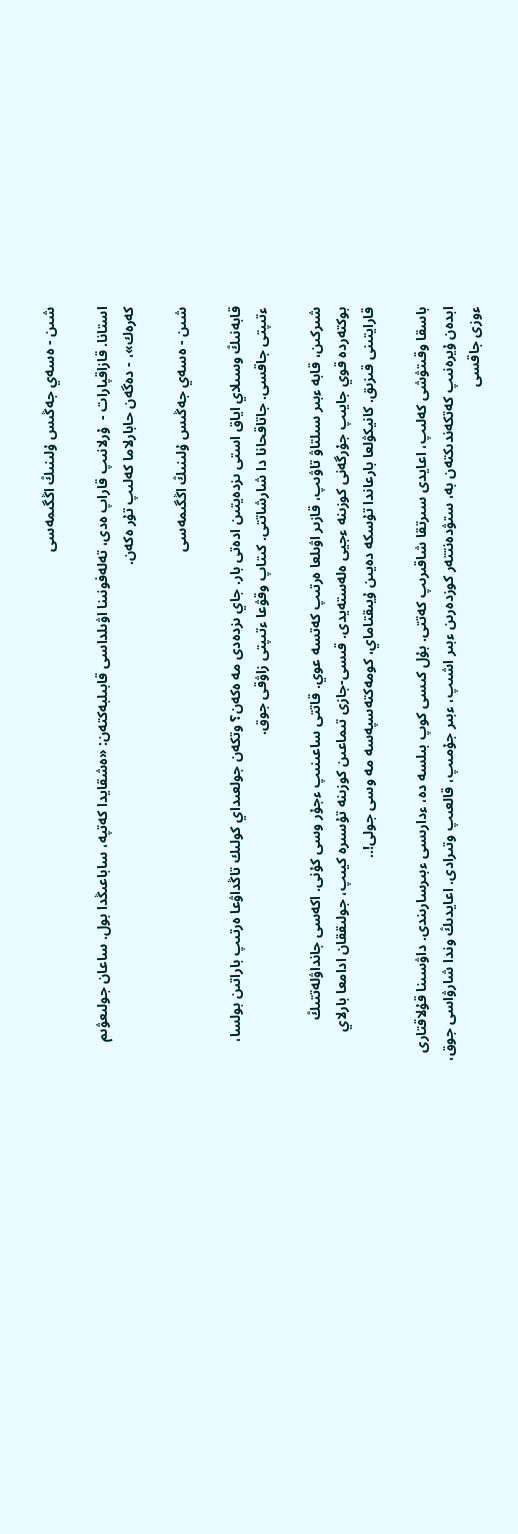شىن - ەسەي جەڭىس ۇلىنىڭ اڭگىمەسى

استانا. قازاقپارات -  ۇرلانىپ قاراپ ەدى، تەلەفونىنا اۋىلداسى قابىلبەكتەن: «ەشقايدا كەتپە، ساباعىڭدا بول. ساعان جولىعۋىم كەرەك»، - دەگەن حابارلاما كەلىپ تۇر ەكەن.

شىن - ەسەي جەڭىس ۇلىنىڭ اڭگىمەسى

قابەنىڭ وسىلاي اياق استى ىزدەيتىن ادەتى بار. جاي ىزدەدى مە ەكەن؟ وتكەن جولعىداي كولىك تاڭداۋعا ەرتىپ باراتىن بولسا، ءتىپتى جاقسى. جاتاقحانا دا شارشاتتى. كىتاپ وقۋعا ءتىپتى زاۋقى جوق.

شىركىن، قابە ءبىر سىلتاۋ تاۋىپ، قازىر اۋىلعا ەرتىپ كەتسە عوي. قاتتى ساعىنىپ ءجۇر وسى كۇنى. اكەسى جانداۋلەتتىڭ بوكتەردە قوي جايىپ جۇرگەنى كوزىنە ءجيى ەلەستەيدى. قىسى-جازى تىماعىن كوزىنە تۇسىرە كيىپ، جولىققان ادامعا بارلاي قارايتىنى قىزىق. كانيكۋلعا بارعاندا تۇسكە دەيىن ۇيىقتاماي، كومەكتەسپەسە مە وسى جولى!..

باسقا وقىتۋشى كەلىپ، اعايدى سىرتقا شاقىرىپ كەتتى. بۇل كىسى كوپ بىلسە دە، ءدارىسى ءبىرسارىندى. داۋسىنا قۇلاقتارى ابدەن ۇيرەنىپ كەتكەندىكتەن بە، ستۋدەنتتەر كوزدەرىن ءبىر اشىپ، ءبىر جۇمىپ، قالعىپ وتىرادى. اعايدىڭ وندا شارۋاسى جوق، ءوزى جاقسى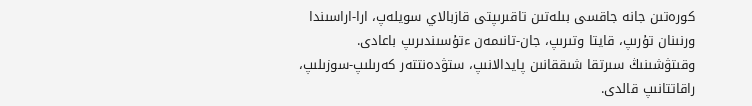كورەتىن جانە جاقسى بىلەتىن تاقىرىپتى قازبالاي سويلەپ، ارا-اراسىندا ورنىنان تۇرىپ، قايتا وتىرىپ، جان-تانىمەن ءتۇسىندىرىپ باعادى. وقىتۋشىنىڭ سىرتقا شىققانىن پايدالانىپ، ستۋدەنتتەر كەرىلىپ-سوزىلىپ، راقاتتانىپ قالدى.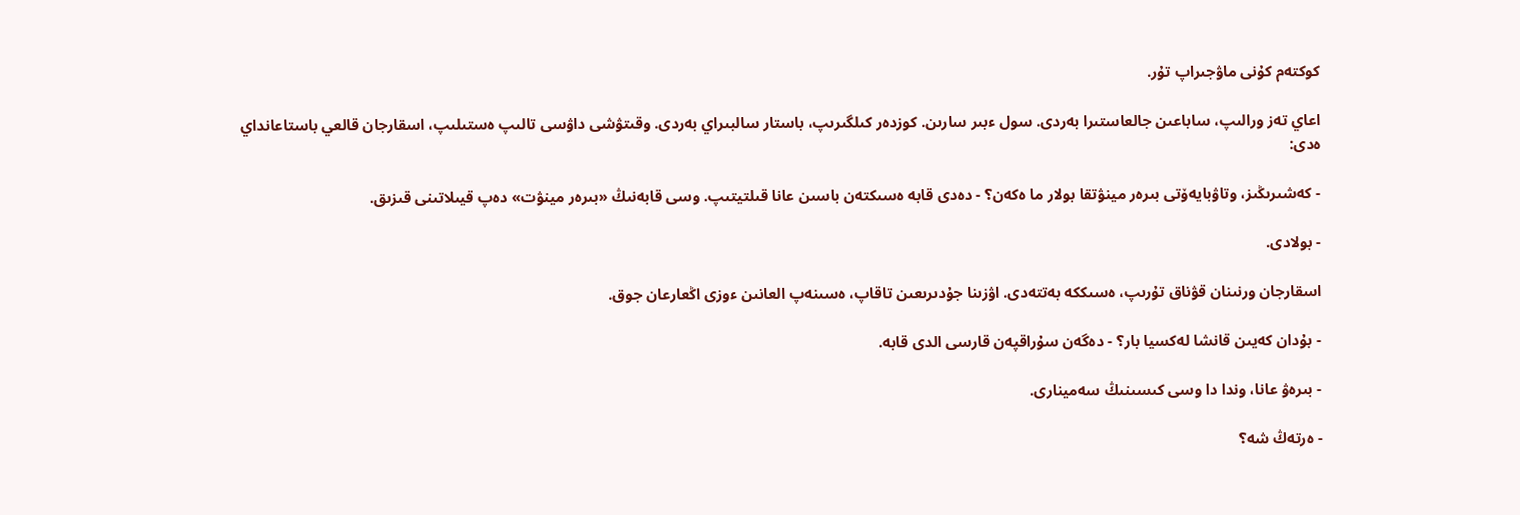كوكتەم كۇنى ماۋجىراپ تۇر.

اعاي تەز ورالىپ، ساباعىن جالعاستىرا بەردى. سول ءبىر سارىن. كوزدەر كىلگىرىپ، باستار سالبىراي بەردى. وقىتۋشى داۋسى تالىپ ەستىلىپ، اسقارجان قالعي باستاعانداي ەدى:

- كەشىرىڭىز، وتاۋبايەۆتى بىرەر مينۋتقا بولار ما ەكەن؟ - دەدى قابە ەسىكتەن باسىن عانا قىلتيتىپ. وسى قابەنىڭ «بىرەر مينۋت» دەپ قيىلاتىنى قىزىق.

- بولادى.

اسقارجان ورنىنان قۋناق تۇرىپ، ەسىككە بەتتەدى. اۋزىنا جۇدىرىعىن تاقاپ، ەسىنەپ العانىن ءوزى اڭعارعان جوق.

- بۇدان كەيىن قانشا لەكسيا بار؟ - دەگەن سۇراقپەن قارسى الدى قابە.

- بىرەۋ عانا، وندا دا وسى كىسىنىڭ سەمينارى.

- ەرتەڭ شە؟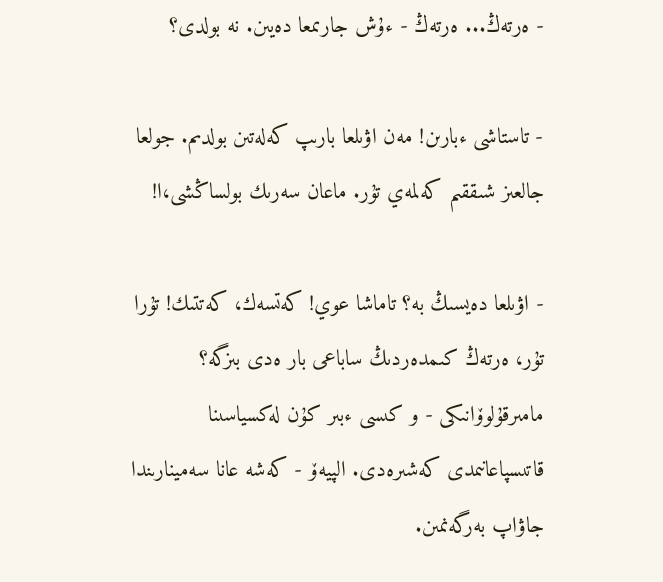- ەرتەڭ... ەرتەڭ - ءۇش جارىمعا دەيىن. نە بولدى؟

- تاستاشى ءبارىن! مەن اۋىلعا بارىپ كەلەتىن بولدىم. جولعا جالعىز شىققىم كەلمەي تۇر. ماعان سەرىك بولساڭشى،ا!

- اۋىلعا دەيسىڭ بە؟ تاماشا عوي! كەتسەك، كەتتىك! تۇرا تۇر، ەرتەڭ كىمدەردىڭ ساباعى بار ەدى بىزگە؟ مامىرقۇلوۆانىكى - و كىسى ءبىر كۇن لەكسياسىنا قاتىسپاعانىمدى كەشىرەدى. الپيەۆ - كەشە عانا سەمينارىندا جاۋاپ بەرگەنمىن.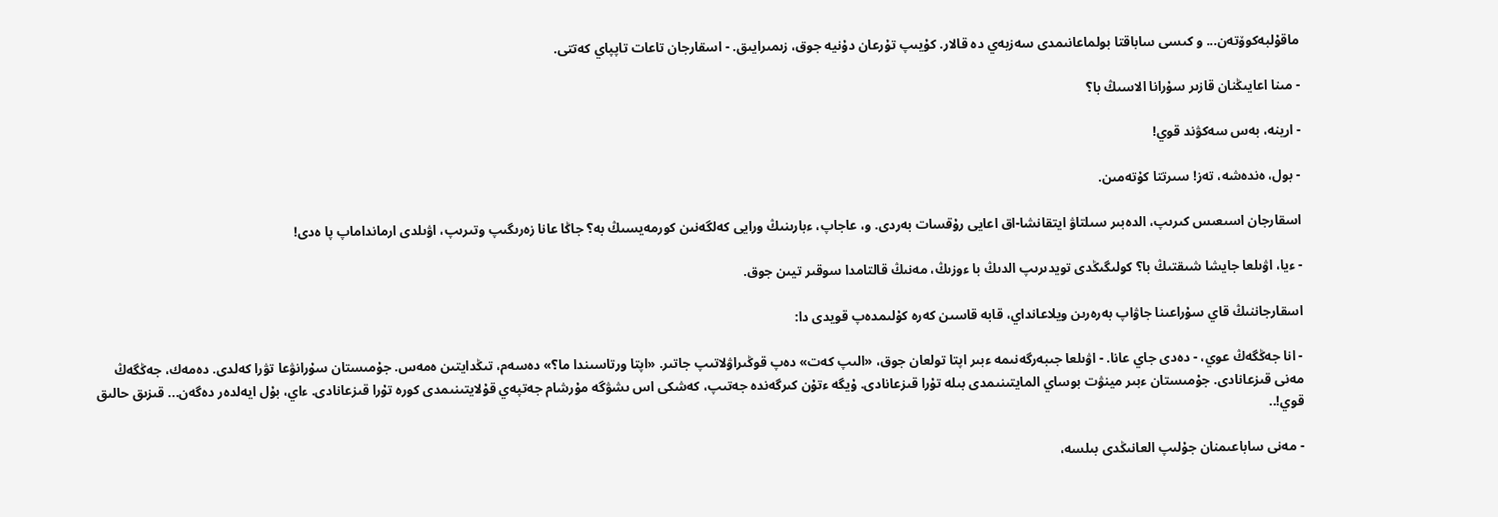ماقۇلبەكوۆتەن... و كىسى ساباقتا بولماعانىمدى سەزبەي دە قالار. كۇيىپ تۇرعان دۇنيە جوق، زىمىرايىق. - اسقارجان تاعات تاپپاي كەتتى.

- مىنا اعايىڭنان قازىر سۇرانا الاسىڭ با؟

- ارينە، بەس سەكۋند قوي!

- بول، ەندەشە، تەز! سىرتتا كۇتەمىن.

اسقارجان اسىعىس كىرىپ، الدەبىر سىلتاۋ ايتقانشا-اق اعايى رۇقسات بەردى. و، عاجاپ، ءبارىنىڭ ورايى كەلگەنىن كورمەيسىڭ بە؟ جاڭا عانا زەرىگىپ وتىرىپ، اۋىلدى ارمانداماپ پا ەدى!

- ءيا، اۋىلعا جايشا شىقتىڭ با؟ كولىگىڭدى تويدىرىپ الدىڭ با ءوزىڭ، مەنىڭ قالتامدا سوقىر تيىن جوق.

اسقارجاننىڭ قاي سۇراعىنا جاۋاپ بەرەرىن ويلاعانداي، قابە قاسىن كەرە كۇلىمدەپ قويدى دا:

- انا جەڭگەڭ عوي، - دەدى جاي عانا. - اۋىلعا جىبەرگەنىمە ءبىر اپتا تولعان جوق، «الىپ كەت» دەپ قوڭىراۋلاتىپ جاتىر. «اپتا ورتاسىندا ما؟» دەسەم، تىڭدايتىن ەمەس. جۇمىستان سۇرانۋعا تۋرا كەلدى. دەمەك، جەڭگەڭ مەنى قىزعانادى. جۇمىستان ءبىر مينۋت بوساي المايتىنىمدى بىلە تۇرا قىزعانادى. ۇيگە ءتۇن كىرگەندە جەتىپ، كەشكى اس ىشۋگە مۇرشام جەتپەي قۇلايتىنىمدى كورە تۇرا قىزعانادى. ءاي، بۇل ايەلدەر دەگەن... قىزىق حالىق قوي!..

- مەنى ساباعىمنان جۇلىپ العانىڭدى بىلسە،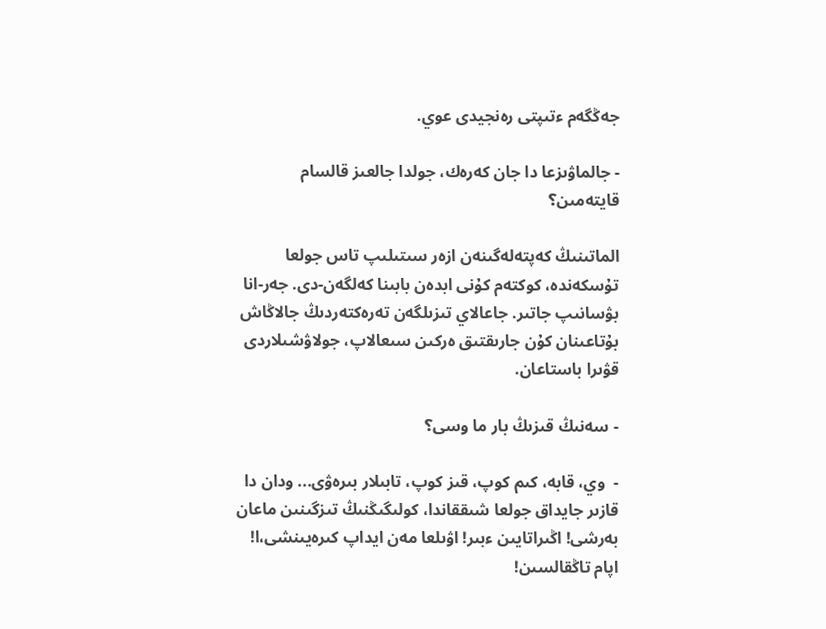جەڭگەم ءتىپتى رەنجيدى عوي.

- جالماۋىزعا دا جان كەرەك، جولدا جالعىز قالسام قايتەمىن؟

الماتىنىڭ كەپتەلەگىنەن ازەر سىتىلىپ تاس جولعا تۇسكەندە، كوكتەم كۇنى ابدەن بابىنا كەلگەن-دى. جەر-انا بۋسانىپ جاتىر. جاعالاي تىزىلگەن تەرەكتەردىڭ جالاڭاش بۇتاعىنان كۇن جارىقتىق ەركىن سىعالاپ، جولاۋشىلاردى قۋىرا باستاعان.

- سەنىڭ قىزىڭ بار ما وسى؟

-  وي، قابە، كىم كوپ، قىز كوپ، تابىلار بىرەۋى... ودان دا قازىر جايداق جولعا شىققاندا، كولىگىڭنىڭ تىزگىنىن ماعان بەرشى! اڭىراتايىن ءبىر! اۋىلعا مەن ايداپ كىرەيىنشى،ا! اپام تاڭقالسىن!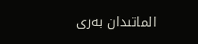الماتىدان بەرى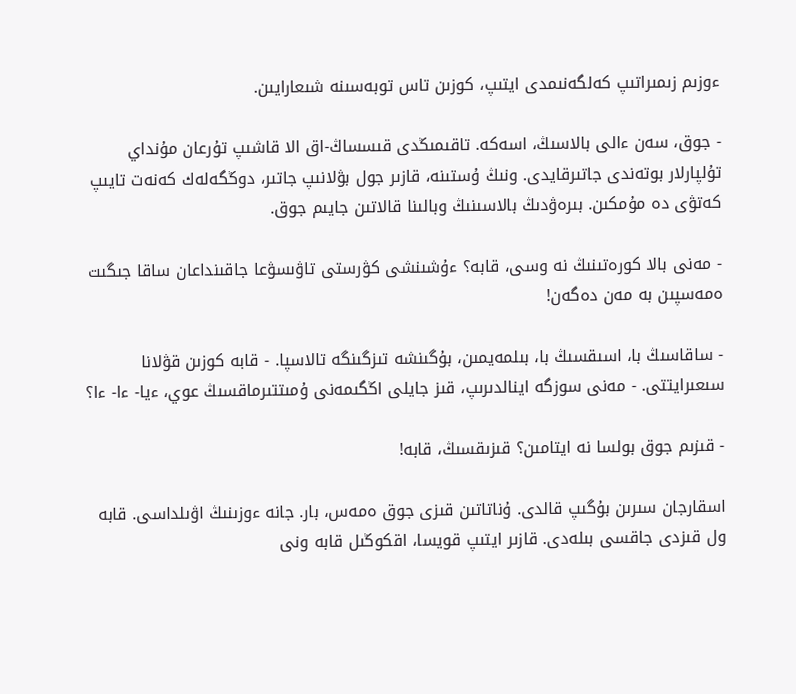ءوزىم زىمىراتىپ كەلگەنىمدى ايتىپ، كوزىن تاس توبەسىنە شىعارايىن.

- جوق، سەن ءالى بالاسىڭ، اسەكە. تاقىمىڭدى قىسساڭ-اق الا قاشىپ تۇرعان مۇنداي تۇلپارلار بوتەندى جاتىرقايدى. ونىڭ ۇستىنە، قازىر جول بۋلانىپ جاتىر، دوڭگەلەك كەنەت تايىپ كەتۋى دە مۇمكىن. بىرەۋدىڭ بالاسىنىڭ وبالىنا قالاتىن جايىم جوق.

- مەنى بالا كورەتىنىڭ نە وسى، قابە؟ ءۇشىنشى كۋرستى تاۋىسۋعا جاقىنداعان ساقا جىگىت ەمەسپىن بە مەن دەگەن!

- ساقاسىڭ با، اسىقسىڭ با، بىلمەيمىن، بۇگىنشە تىزگىنگە تالاسپا. - قابە كوزىن قۋلانا سىعىرايتتى. - مەنى سوزگە اينالدىرىپ، قىز جايلى اڭگىمەنى ۇمىتتىرماقسىڭ عوي، ءيا- ءا- ءا؟

- قىزىم جوق بولسا نە ايتامىن؟ قىزىقسىڭ، قابە!

اسقارجان سىرىن بۇگىپ قالدى. ۇناتاتىن قىزى جوق ەمەس، بار. جانە ءوزىنىڭ اۋىلداسى. قابە ول قىزدى جاقسى بىلەدى. قازىر ايتىپ قويسا، اقكوڭىل قابە ونى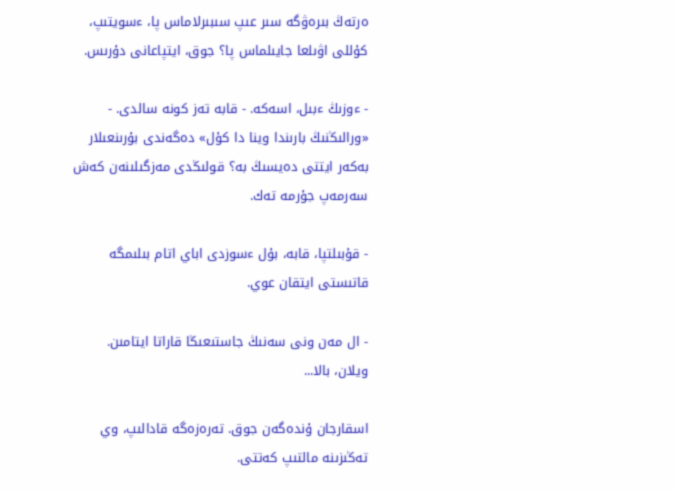ەرتەڭ بىرەۋگە سىر عىپ سىبىرلاماس پا، ءسويتىپ، كۇللى اۋىلعا جايىلماس پا؟ جوق، ايتپاعانى دۇرىس.

- ءوزىڭ ءبىل، اسەكە. - قابە تەز كونە سالدى. - «ورالىڭنىڭ بارىندا وينا دا كۇل» دەگەندى بۇرىنعىلار بەكەر ايتتى دەيسىڭ بە؟ قولىڭدى مەزگىلىنەن كەش سەرمەپ جۇرمە تەك.

- قۇبىلتپا، قابە، بۇل ءسوزدى اباي اتام بىلىمگە قاتىستى ايتقان عوي.

- ال مەن ونى سەنىڭ جاستىعىڭا قاراتا ايتامىن. ويلان، بالا...

اسقارجان ۇندەگەن جوق. تەرەزەگە قادالىپ، وي تەڭىزىنە مالتىپ كەتتى.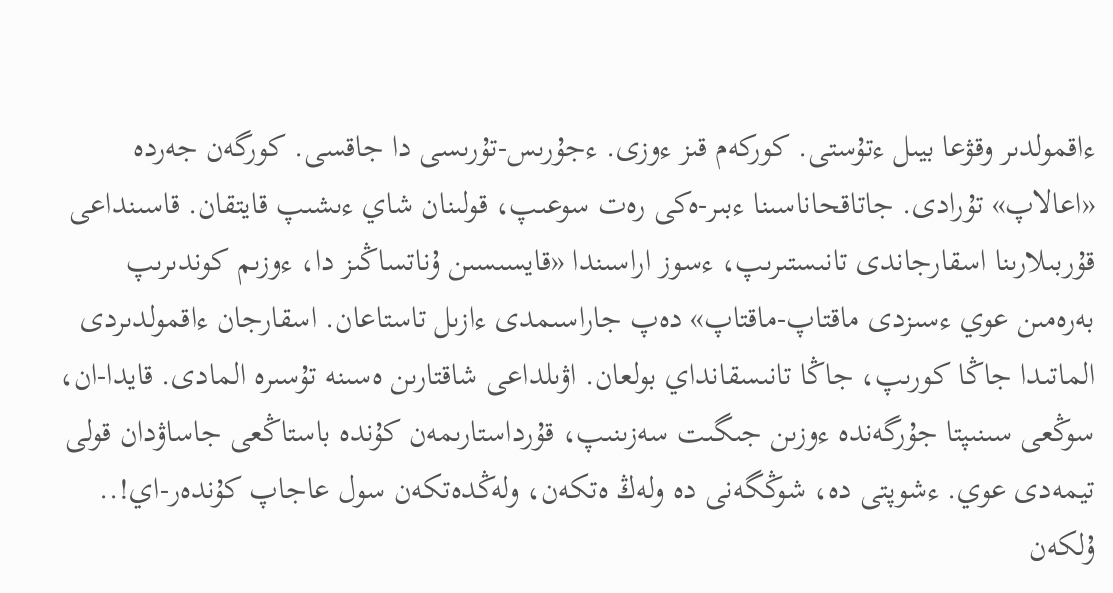ءاقمولدىر وقۋعا بيىل ءتۇستى. كوركەم قىز ءوزى. ءجۇرىس-تۇرىسى دا جاقسى. كورگەن جەردە «اعالاپ» تۇرادى. جاتاقحاناسىنا ءبىر-ەكى رەت سوعىپ، قولىنان شاي ءىشىپ قايتقان. قاسىنداعى قۇربىلارىنا اسقارجاندى تانىستىرىپ، ءسوز اراسىندا «قايسىسىن ۇناتساڭىز دا، ءوزىم كوندىرىپ بەرەمىن عوي ءسىزدى ماقتاپ-ماقتاپ» دەپ جاراسىمدى ءازىل تاستاعان. اسقارجان ءاقمولدىردى الماتىدا جاڭا كورىپ، جاڭا تانىسقانداي بولعان. اۋىلداعى شاقتارىن ەسىنە تۇسىرە المادى. قايدا-ان، سوڭعى سىنىپتا جۇرگەندە ءوزىن جىگىت سەزىنىپ، قۇرداستارىمەن كۇندە باستاڭعى جاساۋدان قولى تيمەدى عوي. ءشوپتى دە، شوڭگەنى دە ولەڭ ەتكەن، ولەڭدەتكەن سول عاجاپ كۇندەر-اي!.. ۇلكەن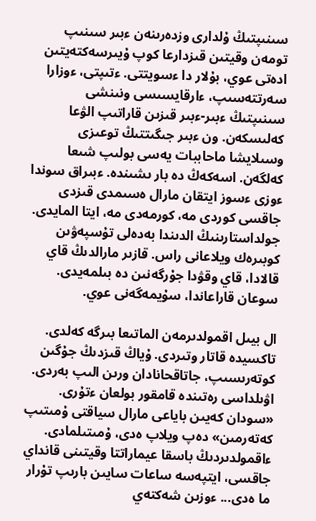سىنىپتىڭ ۇلدارى وزدەرىنەن ءبىر سىنىپ تومەن وقيتىن قىزدارعا كوپ ۇيىرسەكتەيتىن ادەتى عوي، بۇلار دا ءسويتتى. ءتىپتى، ءوزارا سەرتتەسىپ، ءارقايسىسى ونىنشى سىنىپتىڭ ءبىر-ءبىر قىزىن قاراتىپ الۋعا كەلىسكەن. ون ءبىر جىگىتتىڭ توعىزى وسىلايشا ماحاببات يەسى بولىپ شىعا كەلگەن. اسەكەڭ دە بار ىشىندە. ءبىراق سوندا ءوزى ءسوز ايتقان مارال ەسىمدى قىزدى جاقسى كوردى مە، كورمەدى مە، ايتا المايدى. جولداستارىنىڭ الدىندا بەدەلى تۇسپەۋىن كوبىرەك ويلاعانى راس. قازىر مارالدىڭ قاي قالادا، قاي وقۋدا جۇرگەنىن دە بىلمەيدى. سوعان قاراعاندا، سۇيمەگەنى عوي.

ال بيىل اقمولدىرمەن الماتىعا بىرگە كەلدى. تاكسيدە قاتار وتىردى. ۇياڭ قىزدىڭ جۇگىن كوتەرىسىپ، جاتاقحانادان ورىن الىپ بەردى. اۋىلداسى رەتىندە قامقور بولعان ءتۇرى. «سودان كەيىن باياعى مارال سياقتى ۇمىتىپ كەتەرمىن» دەپ ويلاپ ەدى، ۇمىتىلمادى. ءاقمولدىردىڭ باسقا عيماراتتا وقيتىنى قانداي جاقسى، ايتپەسە ساعات سايىن بارىپ تۇرار ما ەدى... ءوزىن شەكتەي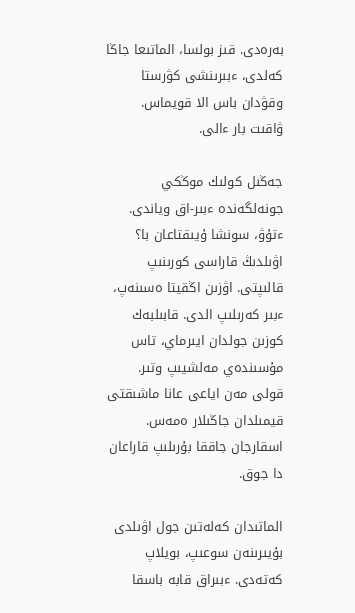بەرەدى. قىز بولسا، الماتىعا جاڭا كەلدى، ءبىرىنشى كۋرستا وقۋدان باس الا قويماس. ۋاقىت بار ءالى.

جەڭىل كولىك موڭكي جونەلگەندە ءبىر-اق وياندى. ءتۇۋ، سونشا ۇيىقتاعان با؟ اۋىلدىڭ قاراسى كورىنىپ قالىپتى. اۋزىن اڭقيتا ەسىنەپ، ءبىر كەرىلىپ الدى. قابىلبەك كوزىن جولدان ايىرماي، تاس مۇسىندەي مەلشيىپ وتىر. قولى مەن اياعى عانا ماشىقتى قيمىلدان جاڭىلار ەمەس. اسقارجان جاققا بۇرىلىپ قاراعان دا جوق.

الماتىدان كەلەتىن جول اۋىلدى بۇيىرىنەن سوعىپ، بويلاپ كەتەدى. ءبىراق قابە باسقا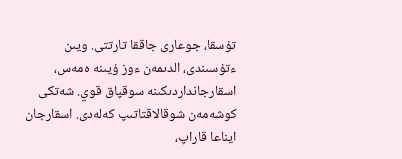تۇسقا، جوعارى جاققا تارتتى. ويىن ءتۇسىندى، الدىمەن ءوز ۇيىنە ەمەس، اسقارجانداردىكىنە سوقپاق قوي. شەتكى كوشەمەن شوقالاقتاتىپ كەلەدى. اسقارجان ايناعا قاراپ،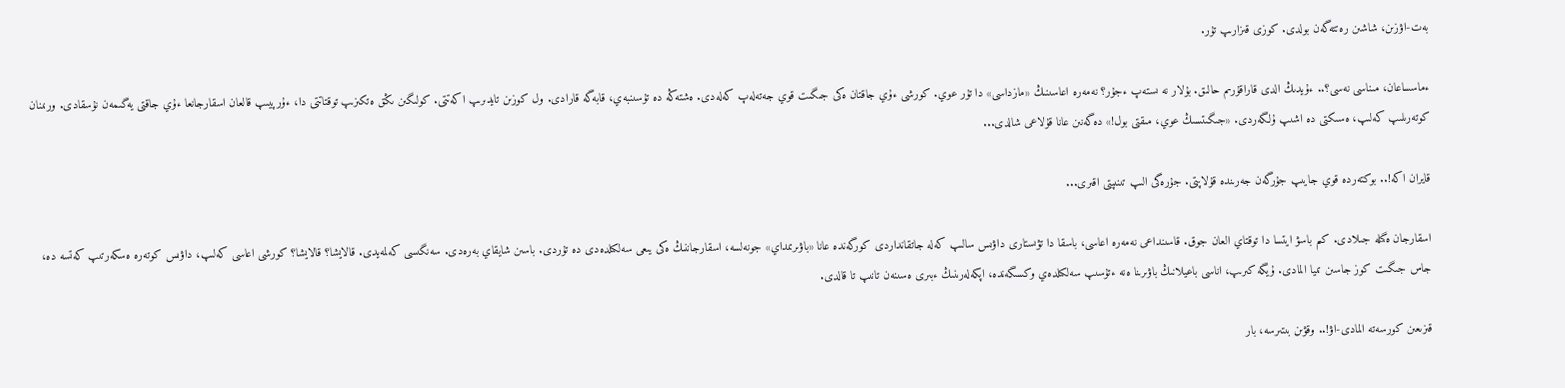بەت-اۋزىن، شاشىن رەتتەگەن بولدى. كوزى قىزارىپ تۇر.

ءماسساعان، مىناسى نەسى؟.. ءۇيدىڭ الدى قاراقۇرىم حالىق. بۇلار نە ىستەپ ءجۇر؟ نەمەرە اعاسىنىڭ «مازداسى» دا تۇر عوي. كورشى ءۇي جاقتان ەكى جىگىت قوي جەتەلەپ كەلەدى. ەشتەڭە دە تۇسىنبەي، قابەگە قارادى. ول كوزىن تايدىرىپ اكەتتى. كولىگىن ىڭق ەتكىزىپ توقتاتتى دا، ءۇرپيىپ قالعان اسقارجانعا ءۇي جاقتى يەگىمەن نۇسقادى. ورنىنان كوتەرىلىپ كەلىپ، ەسىكتى دە اشىپ ۇلگەردى. «جىگىتسىڭ عوي، مىقتى بول!» دەگەنىن عانا قۇلاعى شالدى...

قايران اكە!.. بوكتەردە قوي جايىپ جۇرگەن جەرىندە قۇلاپتى. جۇرەگى الىپ تىنىپتى اقىرى...

اسقارجان ەگىلە جىلادى. كىم باسۋ ايتسا دا توقتاي العان جوق. قاسىنداعى نەمەرە اعاسى، باسقا دا تۋىستارى داۋىس سالىپ كەلە جاتقانداردى كورگەندە عانا «باۋىرىمداي» جونەلسە، اسقارجاننىڭ ەكى يىعى سەلكىلدەدى دە تۇردى. باسىن شايقاي بەرەدى. سەنگىسى كەلمەيدى. قالايشا؟ قالايشا؟ كورشى اعاسى كەلىپ، داۋىس كوتەرە ەسكەرتىپ كەتسە دە، جاس جىگىت كوز جاسىن تىيا المادى. ۇيگە كىرىپ، اناسى باعيلانىڭ باۋىرىنا ەنە ءتۇسىپ سەلكىلدەي وكسىگەندە، اپكەلەرىنىڭ ءبىرى ەسىنەن تانىپ تا قالدى.

قىزىعىن كورسەتە المادى-اۋ!.. وقۋىن بىتىرسە، بار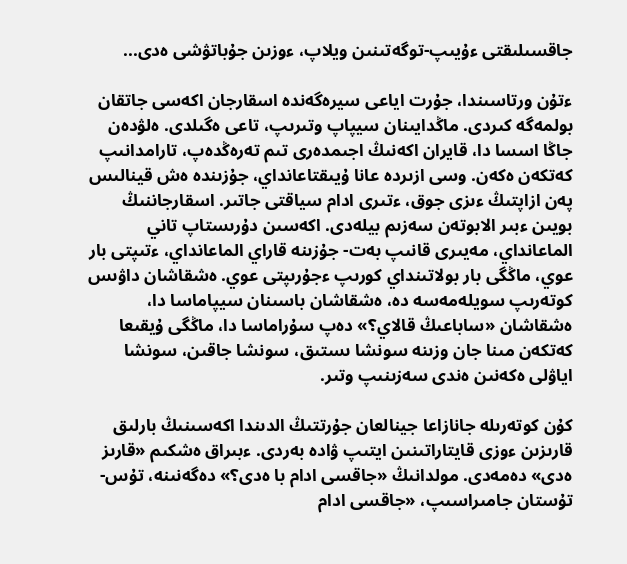جاقسىلىقتى ءۇيىپ-توگەتىنىن ويلاپ، ءوزىن جۇباتۋشى ەدى...

ءتۇن ورتاسىندا، جۇرت اياعى سيرەگەندە اسقارجان اكەسى جاتقان بولمەگە كىردى. ماڭدايىنان سيپاپ وتىرىپ، تاعى ەگىلدى. ەلۋدەن جاڭا اسسا دا، قايران اكەنىڭ اجىمدەرى تىم تەرەڭدەپ، تارامدانىپ كەتكەن ەكەن. وسى ازىردە عانا ۇيىقتاعانداي، جۇزىندە ەش قينالىس پەن ازاپتىڭ ءىزى جوق، ءتىرى ادام سياقتى جاتىر. اسقارجاننىڭ بويىن ءبىر الابوتەن سەزىم بيلەدى. اكەسىن دۇرىستاپ تاني الماعانداي، مەيىرى قانىپ بەت- جۇزىنە قاراي الماعانداي، ءتىپتى بار عوي، ماڭگى بار بولاتىنداي كورىپ ءجۇرىپتى عوي. ەشقاشان داۋىس كوتەرىپ سويلەمەسە دە، ەشقاشان باسىنان سيپاماسا دا، ەشقاشان «ساباعىڭ قالاي؟» دەپ سۇراماسا دا، ماڭگى ۇيقىعا كەتكەن مىنا جان وزىنە سونشا ىستىق، سونشا جاقىن، سونشا اياۋلى ەكەنىن ەندى سەزىنىپ وتىر.

كۇن كوتەرىلە جانازاعا جينالعان جۇرتتىڭ الدىندا اكەسىنىڭ بارلىق قارىزىن ءوزى قايتاراتىنىن ايتىپ ۋادە بەردى. ءبىراق ەشكىم «قارىز ەدى» دەمەدى. مولدانىڭ «جاقسى ادام با ەدى؟» دەگەنىنە، تۇس-تۇستان جامىراسىپ، «جاقسى ادام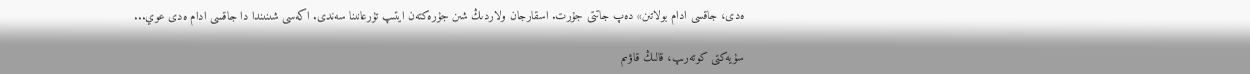ەدى، جاقسى ادام بولاتىن» دەپ جاتتى جۇرت. اسقارجان ولاردىڭ شىن جۇرەكتەن ايتىپ تۇرعانىنا سەندى. اكەسى شىنىندا دا جاقسى ادام ەدى عوي...

سۇيەكتى كوتەرىپ، قالىڭ قاۋىم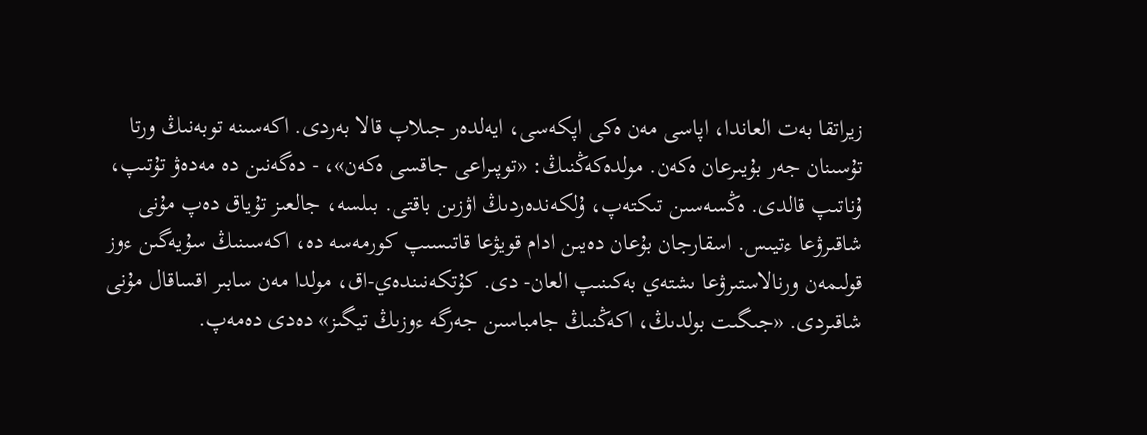زيراتقا بەت العاندا، اپاسى مەن ەكى اپكەسى، ايەلدەر جىلاپ قالا بەردى. اكەسىنە توبەنىڭ ورتا تۇسىنان جەر بۇيىرعان ەكەن. مولدەكەڭنىڭ: «توپىراعى جاقسى ەكەن»، - دەگەنىن دە مەدەۋ تۇتىپ، ۇناتىپ قالدى. ەڭسەسىن تىكتەپ، ۇلكەندەردىڭ اۋزىن باقتى. بىلسە، جالعىز تۇياق دەپ مۇنى شاقىرۋعا ءتيىس. اسقارجان بۇعان دەيىن ادام قويۋعا قاتىسىپ كورمەسە دە، اكەسىنىڭ سۇيەگىن ءوز قولىمەن ورنالاستىرۋعا ىشتەي بەكىنىپ العان- دى. كۇتكەنىندەي-اق، مولدا مەن سابىر اقساقال مۇنى شاقىردى. «جىگىت بولدىڭ، اكەڭنىڭ جامباسىن جەرگە ءوزىڭ تيگىز» دەدى دەمەپ.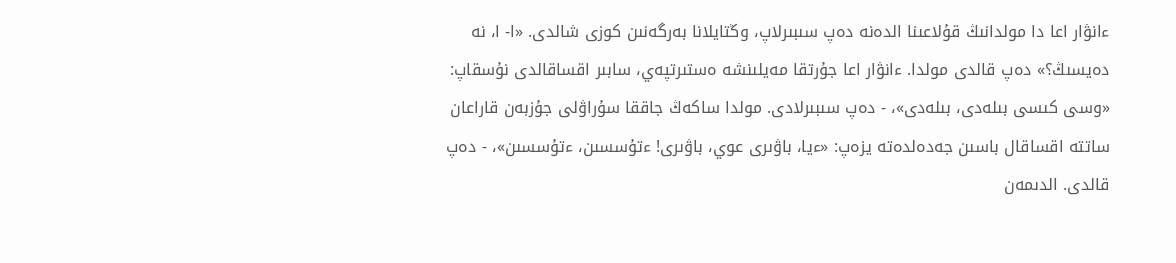ءانۋار اعا دا مولدانىڭ قۇلاعىنا الدەنە دەپ سىبىرلاپ، وڭتايلانا بەرگەنىن كوزى شالدى. «ا- ا، نە دەيسىڭ؟» دەپ قالدى مولدا. ءانۋار اعا جۇرتقا مەيلىنشە ەستىرتپەي، سابىر اقساقالدى نۇسقاپ: «وسى كىسى بىلەدى، بىلەدى»، - دەپ سىبىرلادى. مولدا ساكەڭ جاققا سۇراۋلى جۇزبەن قاراعان ساتتە اقساقال باسىن جەدەلدەتە يزەپ: «ءيا، باۋىرى عوي، باۋىرى! ءتۇسسىن، ءتۇسسىن»، - دەپ قالدى. الدىمەن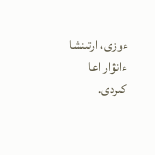ءوزى، ارتىنشا ءانۋار اعا كىردى.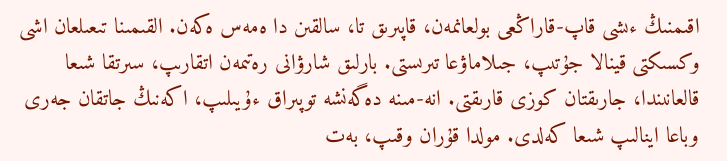اقىمنىڭ ءىشى قاپ-قاراڭعى بولعانمەن، قاپىرىق تا، سالقىن دا ەمەس ەكەن. القىمىنا تىعىلعان اشى وكسىكتى قينالا جۇتىپ، جىلاماۋعا تىرىستى. بارلىق شارۋانى رەتىمەن اتقارىپ، سىرتقا شىعا قالعانىندا، جارىقتان كوزى قارىقتى. انە-مىنە دەگەنشە توپىراق ءۇيىلىپ، اكەنىڭ جاتقان جەرى وباعا اينالىپ شىعا كەلدى. مولدا قۇران وقىپ، بەت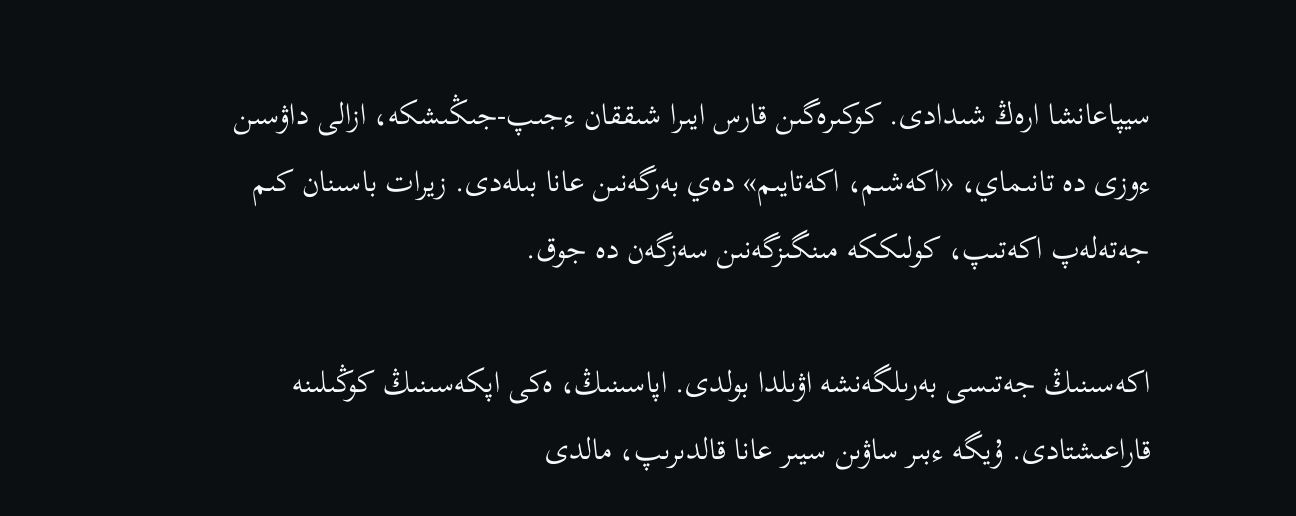سيپاعانشا ارەڭ شىدادى. كوكىرەگىن قارس ايىرا شىققان ءجىپ-جىڭىشكە، ازالى داۋسىن ءوزى دە تانىماي، «اكەشىم، اكەتايىم» دەي بەرگەنىن عانا بىلەدى. زيرات باسىنان كىم جەتەلەپ اكەتىپ، كولىككە مىنگىزگەنىن سەزگەن دە جوق.

اكەسىنىڭ جەتىسى بەرىلگەنشە اۋىلدا بولدى. اپاسىنىڭ، ەكى اپكەسىنىڭ كوڭىلىنە قاراعىشتادى. ۇيگە ءبىر ساۋىن سيىر عانا قالدىرىپ، مالدى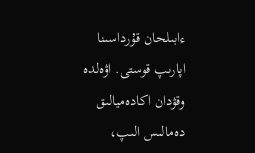ءابىلحان قۇرداسىنا اپارىپ قوستى. اۋەلدە وقۋدان اكادەميالىق دەمالىس الىپ،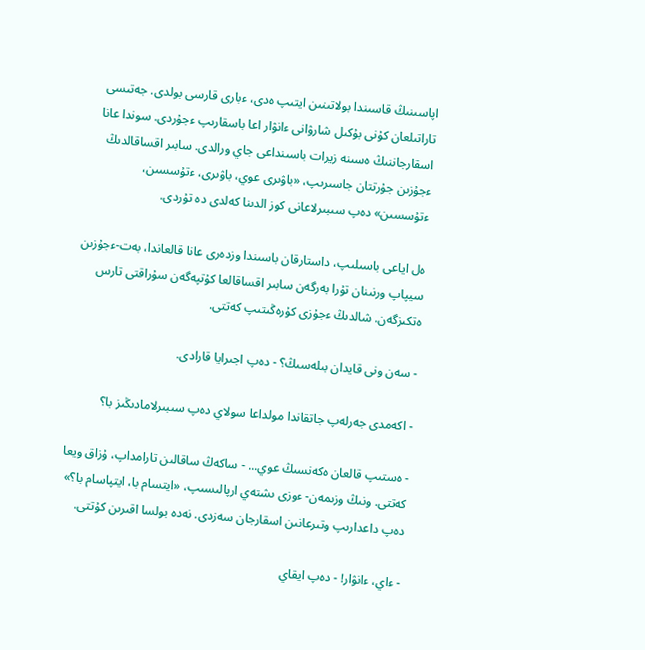اپاسىنىڭ قاسىندا بولاتىنىن ايتىپ ەدى، ءبارى قارسى بولدى. جەتىسى تاراتىلعان كۇنى بۇكىل شارۋانى ءانۋار اعا باسقارىپ ءجۇردى. سوندا عانا اسقارجاننىڭ ەسىنە زيرات باسىنداعى جاي ورالدى. سابىر اقساقالدىڭ ءجۇزىن جۇرتتان جاسىرىپ، «باۋىرى عوي، باۋىرى، ءتۇسسىن، ءتۇسسىن» دەپ سىبىرلاعانى كوز الدىنا كەلدى دە تۇردى.

ەل اياعى باسىلىپ، داستارقان باسىندا وزدەرى عانا قالعاندا، بەت-ءجۇزىن سيپاپ ورنىنان تۇرا بەرگەن سابىر اقساقالعا كۇتپەگەن سۇراقتى تارس ەتكىزگەن. شالدىڭ ءجۇزى كۇرەڭىتىپ كەتتى.

- سەن ونى قايدان بىلەسىڭ؟ - دەپ اجىرايا قارادى.

- اكەمدى جەرلەپ جاتقاندا مولداعا سولاي دەپ سىبىرلامادىڭىز با؟

- ەستىپ قالعان ەكەنسىڭ عوي... - ساكەڭ ساقالىن تارامداپ، ۇزاق ويعا كەتتى. ونىڭ وزىمەن- ءوزى ىشتەي ارپالىسىپ، «ايتسام با، ايتپاسام با؟» دەپ داعدارىپ وتىرعانىن اسقارجان سەزدى. نەدە بولسا اقىرىن كۇتتى.

- ءاي، ءانۋار! - دەپ ايقاي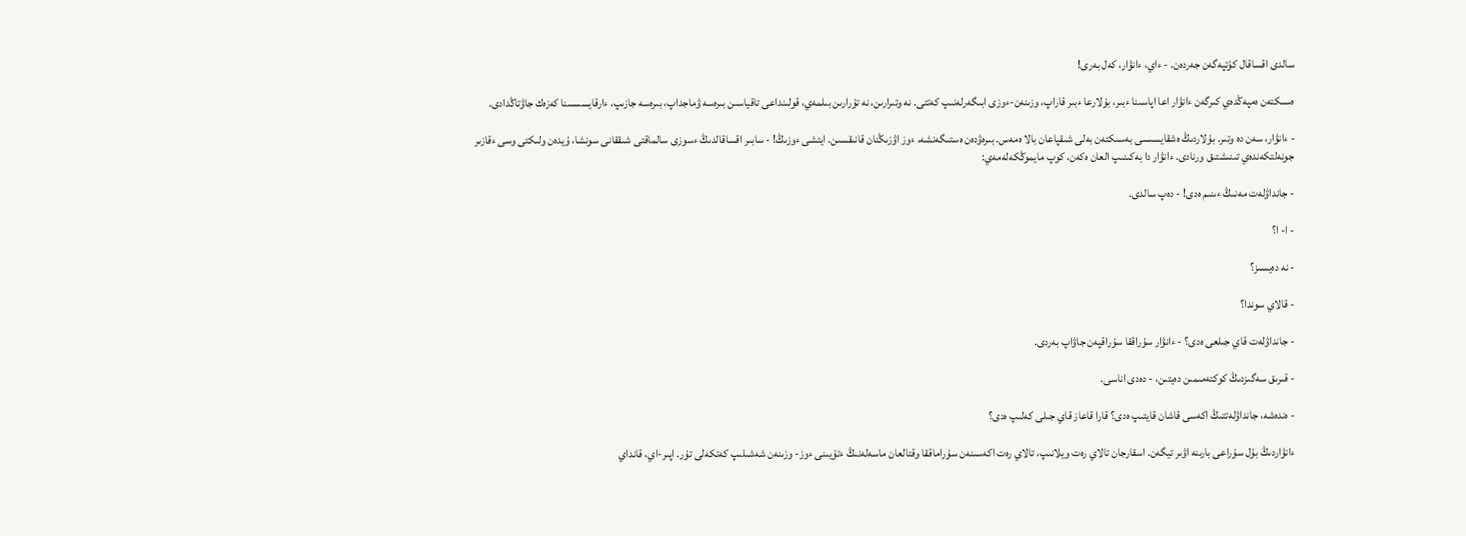سالدى اقساقال كۇتپەگەن جەردەن. - ءاي، ءانۋار، كەل بەرى!

ەسىكتەن ەمپەڭدەي كىرگەن ءانۋار اعا اپاسىنا ءبىر، بۇلارعا ءبىر قاراپ، وزىنەن-ءوزى ابىگەرلەنىپ كەتتى. نە وتىرارىن، نە تۇرارىن بىلمەي، قولىنداعى تاقياسىن بىرەسە ۋماجداپ، بىرەسە جازىپ، ءارقايسىسىنا كەزەك جاۋتاڭدادى.

- ءانۋار، سەن دە وتىر. بۇلاردىڭ ەشقايسىسى بەسىكتەن بەلى شىقپاعان بالا ەمەس. بىرەۋدەن ەستىگەنشە، ءوز اۋزىڭنان قانىقسىن. ايتشى ءوزىڭ! - سابىر اقساقالدىڭ ءسوزى سالماقتى شىققانى سونشا، ۇيدەن ولىكتى وسى ءقازىر جونەلتكەندەي تىنىشتىق ورنادى. ءانۋار دا بەكىنىپ العان ەكەن، كوپ مايموڭكەلەمەي:

- جانداۋلەت مەنىڭ ءىنىم ەدى! - دەپ سالدى.

- ا- ا؟

- نە دەيسىز؟

- قالاي سوندا؟

- جانداۋلەت قاي جىلعى ەدى؟ - ءانۋار سۇراققا سۇراقپەن جاۋاپ بەردى.

- قىرىق سەگىزدىڭ كوكتەمىمىن دەيتىن، - دەدى اناسى.

- ەندەشە، جانداۋلەتتىڭ اكەسى قاشان قايتىپ ەدى؟ قارا قاعاز قاي جىلى كەلىپ ەدى؟

ءانۋاردىڭ بۇل سۇراعى بارىنە اۋىر تيگەن. اسقارجان تالاي رەت ويلانىپ، تالاي رەت اكەسىنەن سۇراماققا وقتالعان ماسەلەنىڭ ءتۇيىنى ءوز- وزىنەن شەشىلىپ كەتكەلى تۇر. اپىر-اي، قانداي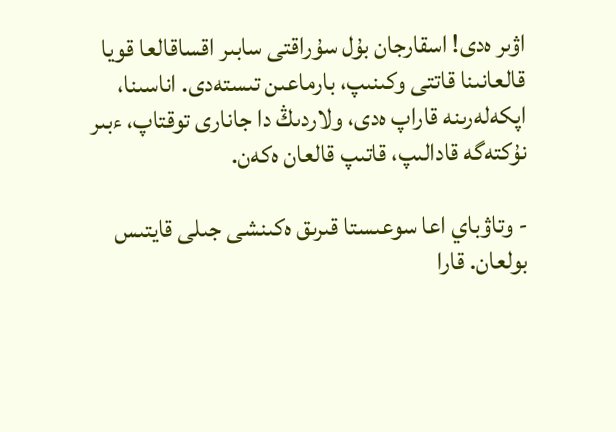اۋىر ەدى! اسقارجان بۇل سۇراقتى سابىر اقساقالعا قويا قالعانىنا قاتتى وكىنىپ، بارماعىن تىستەدى. اناسىنا، اپكەلەرىنە قاراپ ەدى، ولاردىڭ دا جانارى توقتاپ، ءبىر نۇكتەگە قادالىپ، قاتىپ قالعان ەكەن.

- وتاۋباي اعا سوعىستا قىرىق ەكىنشى جىلى قايتىس بولعان. قارا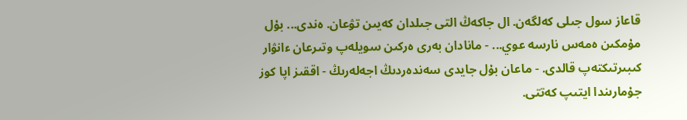قاعاز سول جىلى كەلگەن. ال جاكەڭ التى جىلدان كەيىن تۋعان. ەندى... بۇل مۇمكىن ەمەس نارسە عوي... - مانادان بەرى ەركىن سويلەپ وتىرعان ءانۋار كىبىرتىكتەپ قالدى. - ماعان بۇل جايدى سەندەردىڭ اجەلەرىڭ - اققىز اپا كوز جۇمارىندا ايتىپ كەتتى.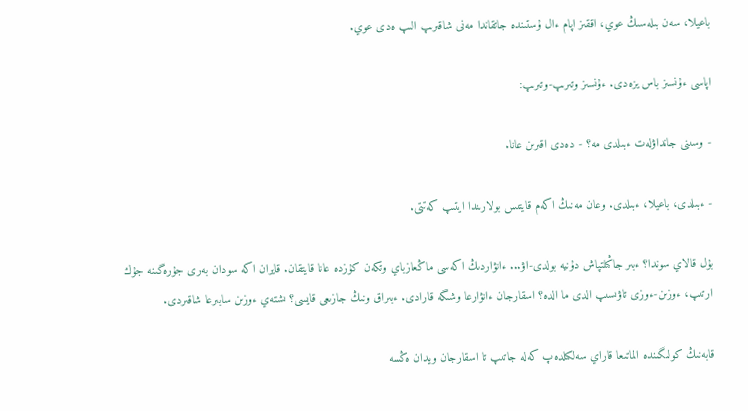باعيلا، سەن بىلەسىڭ عوي، اققىز اپام ءال ۇستىندە جاتقاندا مەنى شاقىرىپ الىپ ەدى عوي.

اپاسى ءۇنسىز باس يزەدى. ءۇنسىز وتىرىپ-وتىرىپ:

- وسىنى جانداۋلەت ءبىلدى مە؟ - دەدى اقىرىن عانا.

- ءبىلدى، باعيلا، ءبىلدى. وعان مەنىڭ اكەم قايتىس بولارىندا ايتىپ كەتتى.

بۇل قالاي سوندا؟ ءبىر جاڭىلتپاش دۇنيە بولدى-اۋ... ءانۋاردىڭ اكەسى ماڭعازباي وتكەن كۇزدە عانا قايتقان. قايران اكە سودان بەرى جۇرەگىنە جۇك ارتىپ، ءوزىن-ءوزى تاۋىسىپ الدى ما الدە؟ اسقارجان ءانۋارعا وشىگە قارادى. ءبىراق ونىڭ جازىعى قايسى؟ ىشتەي ءوزىن سابىرعا شاقىردى.

قابەنىڭ كولىگىندە الماتىعا قاراي سەلكىلدەپ كەلە جاتىپ تا اسقارجان ويدان ەڭسە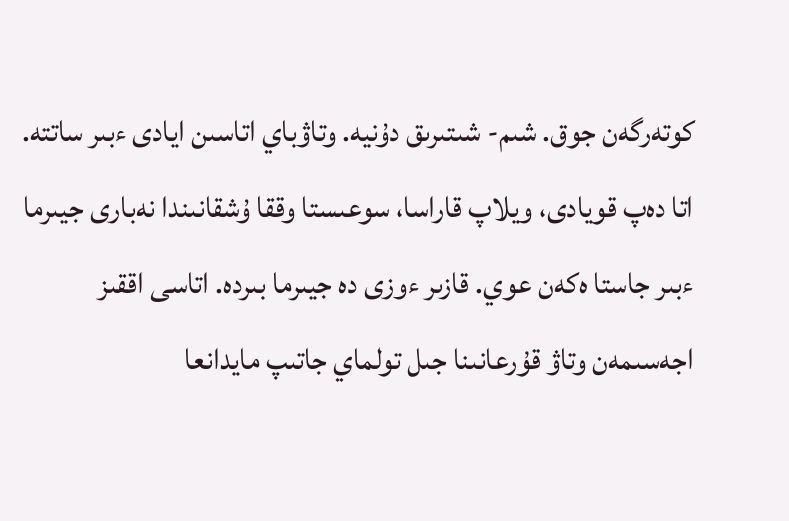كوتەرگەن جوق. شىم- شىتىرىق دۇنيە. وتاۋباي اتاسىن ايادى ءبىر ساتتە. اتا دەپ قويادى، ويلاپ قاراسا، سوعىستا وققا ۇشقانىندا نەبارى جيىرما ءبىر جاستا ەكەن عوي. قازىر ءوزى دە جيىرما بىردە. اتاسى اققىز اجەسىمەن وتاۋ قۇرعانىنا جىل تولماي جاتىپ مايدانعا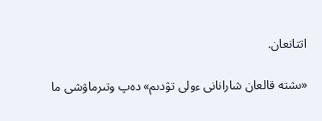اتتانعان.

«ىشتە قالعان شارانانى ءولى تۋدىم» دەپ وتىرماۋشى ما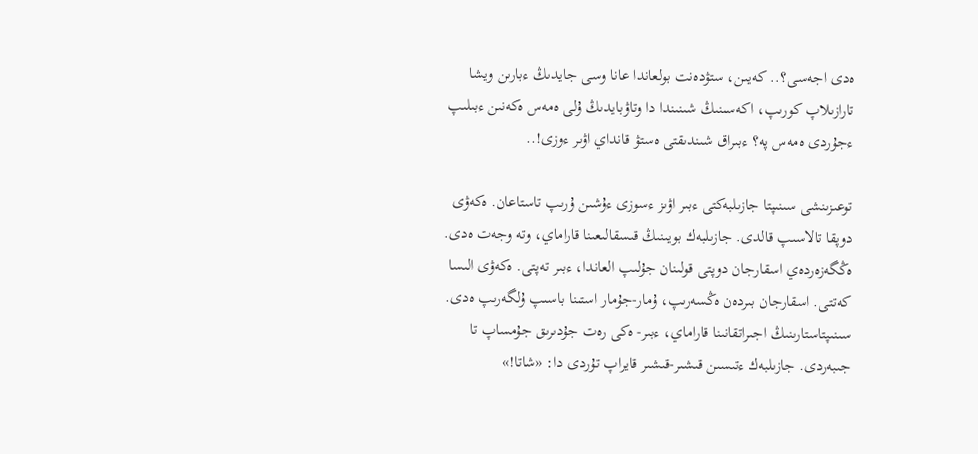ەدى اجەسى؟.. كەيىن، ستۋدەنت بولعاندا عانا وسى جايدىڭ ءبارىن ويشا تارازىلاپ كورىپ، اكەسىنىڭ شىنىندا دا وتاۋبايدىڭ ۇلى ەمەس ەكەنىن ءبىلىپ ءجۇردى ەمەس پە؟ ءبىراق شىندىقتى ەستۋ قانداي اۋىر ءوزى!..

توعىزىنشى سىنىپتا جازىلبەكتى ءبىر اۋىز ءسوزى ءۇشىن ۇرىپ تاستاعان. ەكەۋى دوپقا تالاسىپ قالدى. جازىلبەك بويىنىڭ قىسقالىعىنا قاراماي، وتە وجەت ەدى. ەڭگەزەردەي اسقارجان دوپتى قولىنان جۇلىپ العاندا، ءبىر تەپتى. ەكەۋى الىسا كەتتى. اسقارجان بىردەن ەڭسەرىپ، ۇمار-جۇمار استىنا باسىپ ۇلگەرىپ ەدى. سىنىپتاستارىنىڭ اجىراتقانىنا قاراماي، ءبىر- ەكى رەت جۇدىرىق جۇمساپ تا جىبەردى. جازىلبەك ءتىسىن قىشىر-قىشىر قايراپ تۇردى دا: «شاتا!»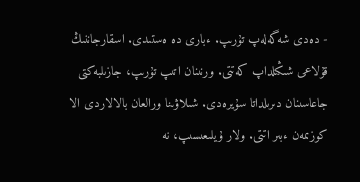- دەدى شەگەلەپ تۇرىپ. ءبارى دە ەستىدى. اسقارجاننىڭ قۇلاعى شىڭىلداپ كەتتى. ورنىنان اتىپ تۇرىپ، جازىلبەكتى جاعاسىنان دىرىلداتا سۇيرەدى. شىلاۋىنا ورالعان بالالاردى الا كوزىمەن ءبىر اتتى. ولار ۇيلىعىسىپ، نە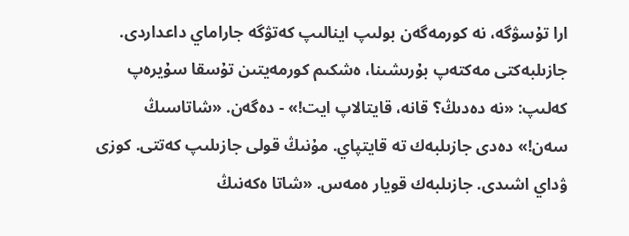ارا تۇسۋگە، نە كورمەگەن بولىپ اينالىپ كەتۋگە جاراماي داعداردى. جازىلبەكتى مەكتەپ بۇرىشىنا، ەشكىم كورمەيتىن تۇسقا سۇيرەپ كەلىپ: «نە دەدىڭ؟ قانە، قايتالاپ ايت!» - دەگەن. «شاتاسىڭ سەن!» دەدى جازىلبەك تە قايتپاي. مۇنىڭ قولى جازىلىپ كەتتى. كوزى ۋداي اشىدى. جازىلبەك قويار ەمەس. «شاتا ەكەنىڭ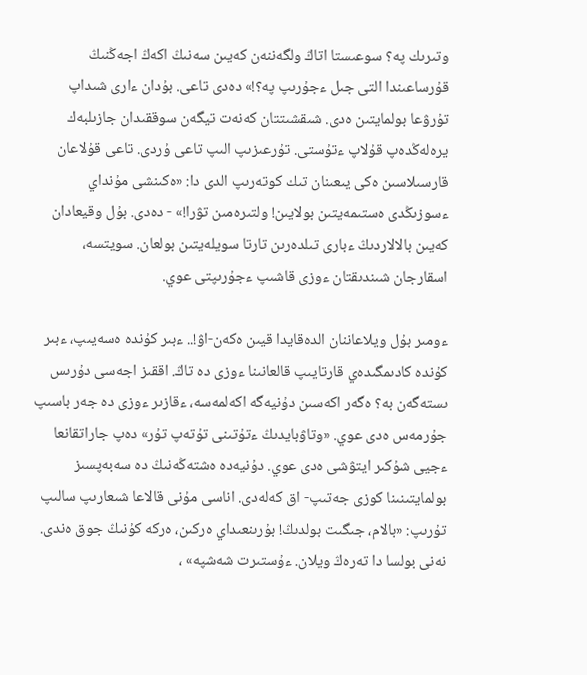وتىرىك پە؟ سوعىستا اتاڭ ولگەننەن كەيىن سەنىڭ اكەڭ اجەڭنىڭ قۇرساعىندا التى جىل ءجۇرىپ پە؟!» دەدى تاعى. بۇدان ءارى شىداپ تۇرۋعا بولمايتىن ەدى. شىقشىتتان كەنەت تيگەن سوققىدان جازىلبەك يرەلەڭدەپ قۇلاپ ءتۇستى. تۇرعىزىپ الىپ تاعى ۇردى. تاعى قۇلاعان قارسىلاسىن ەكى يىعىنان تىك كوتەرىپ الدى دا: «ەكىنشى مۇنداي ءسوزىڭدى ەستىمەيتىن بولايىن! ولتىرەمىن تۋرا!» - دەدى. بۇل وقيعادان كەيىن بالالاردىڭ ءبارى تىلدەرىن تارتا سويلەيتىن بولعان. سويتسە، اسقارجان شىندىقتان ءوزى قاشىپ ءجۇرىپتى عوي.

ءومىر بۇل ويلاعاننان الدەقايدا قيىن ەكەن-اۋ!.. ءبىر كۇندە ەسەيىپ، ءبىر كۇندە كادىمگىدەي قارتايىپ قالعانىنا ءوزى دە تاڭ. اققىز اجەسى دۇرىس ىستەگەن بە؟ ەگەر اكەسىن دۇنيەگە اكەلمەسە، ءقازىر ءوزى دە جەر باسىپ جۇرمەس ەدى عوي. «وتاۋبايدىڭ ءتۇتىنى تۇتەپ تۇر» دەپ جاراتقانعا ءجيى شۇكىر ايتۋشى ەدى عوي. دۇنيەدە ەشتەڭەنىڭ دە سەبەپسىز بولمايتىنىنا كوزى جەتىپ- اق كەلەدى. اناسى مۇنى قالاعا شىعارىپ سالىپ تۇرىپ: «بالام، جىگىت بولدىڭ! بۇرىنعىداي ەركىن، ەركە كۇنىڭ جوق ەندى. نەنى بولسا دا تەرەڭ ويلان. ءۇستىرت شەشپە» ،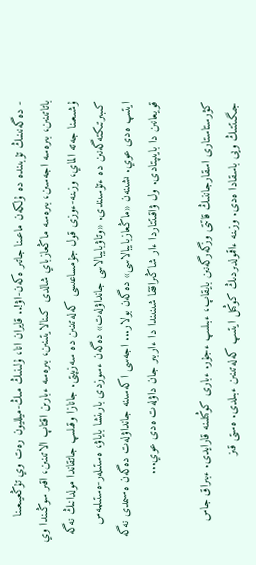- دەگەنىنىڭ تۇبىندە دە ۇلكەن ماعىنا جاتىر ەكەن-اۋ!.. قايران انا، ۇلىنىڭ مىڭ-ميلليون رەت وي تۇڭعيىعىنا باتاتىنىن، بىرەسە اجەسىن، بىرەسە ماڭعازباي شالدى كىنالايتىنىن، بىرەسە ءبارىن اقتاپ الاتىنىن، اقىر سوڭىندا وي ۇشىعىنا جەتە الماي، وزىنە-ءوزى قول جۇمساعىسى كەلەتىنىن دە سەزىپتى. جانازا وقىلىپ جاتقاندا مولدانىڭ نەگە كىبىرتىكتەگەنىن دە ءتۇسىندى. «وتاۋبايبالاسى جانداۋلەت» دەگەن ءسوزدى بارىنشا باياۋ، ەستىلەر-ەستىلمەس ايتىپ ەدى عوي. ىشىنەن «ماڭعازبايبالاسى» دەگەن بولار... اجەسى اكەسىنە جانداۋلەت دەگەن ەسىمدى نەگە قويعانىن دا بايىپتادى. ول ۋاقىتتاردا ءار شاڭىراققا شىنىندا دا ءاربىر جان داۋلەت ەدى عوي...

كۋرستاستارى اسقارجاننىڭ قاتتى وزگەرگەنىن بايقاپ، ءبىلىپ ءجۇر. ءبارى كوڭىلىنە قارايدى. ءبىراق جاس جىگىتتىڭ ويى باسقادا ەدى. وزىنە ءاقمولدىردىڭ كوڭىل ايتىپ كەلەتىنىن ءبىلدى. ەستى قىز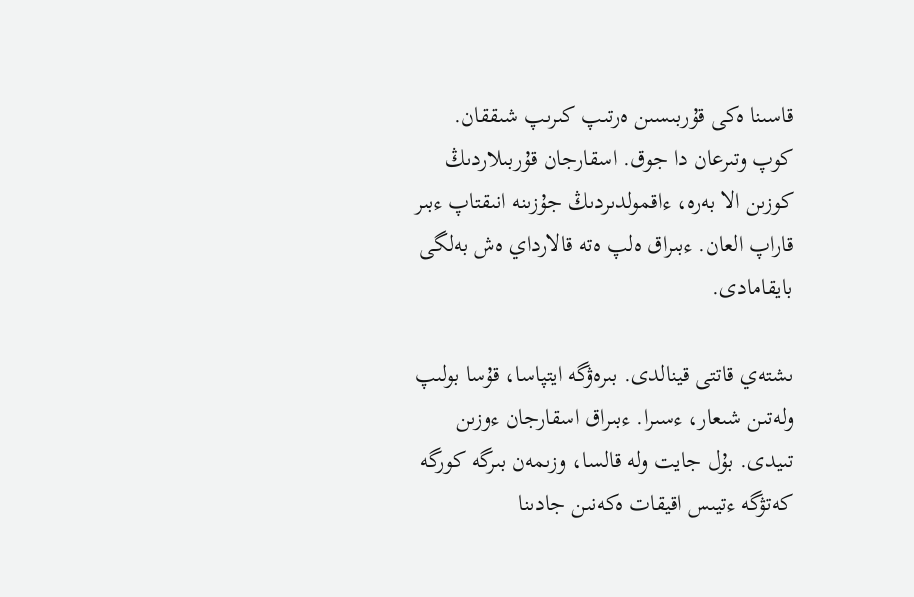قاسىنا ەكى قۇربىسىن ەرتىپ كىرىپ شىققان. كوپ وتىرعان دا جوق. اسقارجان قۇربىلاردىڭ كوزىن الا بەرە، ءاقمولدىردىڭ جۇزىنە انىقتاپ ءبىر قاراپ العان. ءبىراق ەلپ ەتە قالارداي ەش بەلگى بايقامادى.

ىشتەي قاتتى قينالدى. بىرەۋگە ايتپاسا، قۇسا بولىپ ولەتىن شىعار، ءسىرا. ءبىراق اسقارجان ءوزىن تىيدى. بۇل جايت ولە قالسا، وزىمەن بىرگە كورگە كەتۋگە ءتيىس اقيقات ەكەنىن جادىنا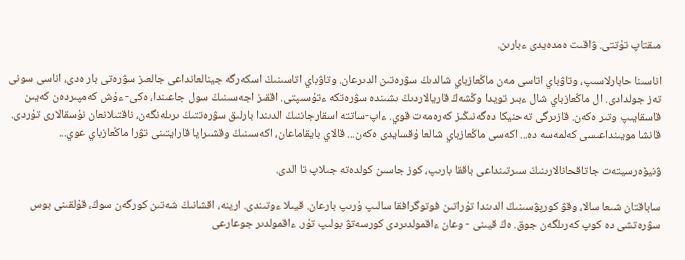مىقتاپ تۇتتى. ۋاقىت ەمدەيدى ءبارىن.

اناسىنا حابارلاسىپ، وتاۋباي اتاسى مەن ماڭعازباي شالدىڭ سۋرەتىن الدىرعان. وتاۋباي اتاسىنىڭ اسكەرگە جينالعانداعى جالعىز سۋرەتى بار ەدى، اناسى سونى تەز جولدادى. ال ماڭعازباي شال ءبىر تويدا وڭشەڭ قاريالاردىڭ ىشىندە سۋرەتكە ءتۇسىپتى. اققىز اجەسىنىڭ سول جاعىندا، ەكى- ءۇش كەمپىردەن كەيىن قاسقايىپ وتىر ەكەن. قازىرگى تەحنيكا دەگەنىڭىز كەرەمەت قوي. ءاپ-ساتتە اسقارجاننىڭ الدىندا بارلىق سۋرەتتىڭ ىرىلەنگەن، ناقتىلانعان نۇسقالارى تۇردى. قانشا مويىنداعىسى كەلمەسە دە... اكەسى ماڭعازباي شالعا ۇقسايدى ەكەن... قالاي بايقاماعان، اكەسىنىڭ وقشىرايا قارايتىنى تۋرا ماڭعازباي عوي...

ۋنيۆەرسيتەت جاتاقحانالارىنىڭ سىرتىنداعى باققا بارىپ، كوز جاسىن كولدەتە جىلاپ تا الدى.

ساباقتان شىعا سالا، وقۋ كورپۋسىنىڭ الدىندا تۇراتىن فوتوگرافقا سالىپ ۇرىپ بارعان. قيىلا ءوتىندى. ارينە، اقشانىڭ شەتىن كورگەن سوڭ، قۇلقىنى بوس سۋرەتشى دە كوپ كەرىلگەن جوق. ەڭ قيىنى - وعان ءاقمولدىردى كورسەتۋ بولىپ تۇر. ءاقمولدىر جوعارعى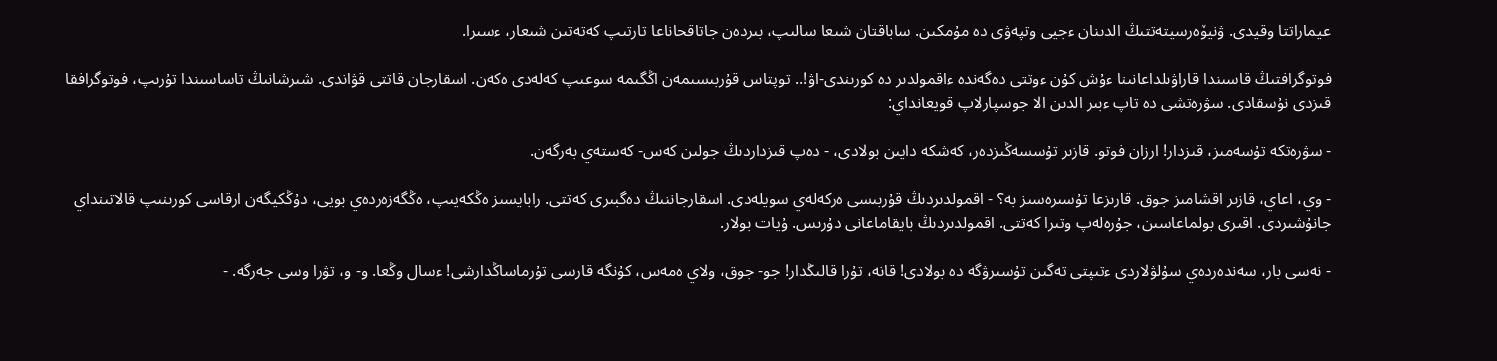عيماراتتا وقيدى. ۋنيۆەرسيتەتتىڭ الدىنان ءجيى وتپەۋى دە مۇمكىن. ساباقتان شىعا سالىپ، بىردەن جاتاقحاناعا تارتىپ كەتەتىن شىعار، ءسىرا.

فوتوگرافتىڭ قاسىندا قاراۋىلداعانىنا ءۇش كۇن ءوتتى دەگەندە ءاقمولدىر دە كورىندى-اۋ!.. توپتاس قۇربىسىمەن اڭگىمە سوعىپ كەلەدى ەكەن. اسقارجان قاتتى قۋاندى. شىرشانىڭ تاساسىندا تۇرىپ، فوتوگرافقا قىزدى نۇسقادى. سۋرەتشى دە تاپ ءبىر الدىن الا جوسپارلاپ قويعانداي:

- سۋرەتكە تۇسەمىز، قىزدار! ارزان فوتو. قازىر تۇسسەڭىزدەر، كەشكە دايىن بولادى، - دەپ قىزداردىڭ جولىن كەس- كەستەي بەرگەن.

- وي، اعاي، قازىر اقشامىز جوق. قارىزعا تۇسىرەسىز بە؟ - اقمولدىردىڭ قۇربىسى ەركەلەي سويلەدى. اسقارجاننىڭ دەگبىرى كەتتى. رابايسىز ەڭكەيىپ، ەڭگەزەردەي بويى، دۇڭكيگەن ارقاسى كورىنىپ قالاتىنداي جانۇشىردى. اقىرى بولماعاسىن، جۇرەلەپ وتىرا كەتتى. اقمولدىردىڭ بايقاماعانى دۇرىس. ۇيات بولار.

- نەسى بار، سەندەردەي سۇلۋلاردى ءتىپتى تەگىن تۇسىرۋگە دە بولادى! قانە، تۇرا قالىڭدار! جو- جوق، ولاي ەمەس، كۇنگە قارسى تۇرماساڭدارشى! ءسال وڭعا. و- و، تۋرا وسى جەرگە. -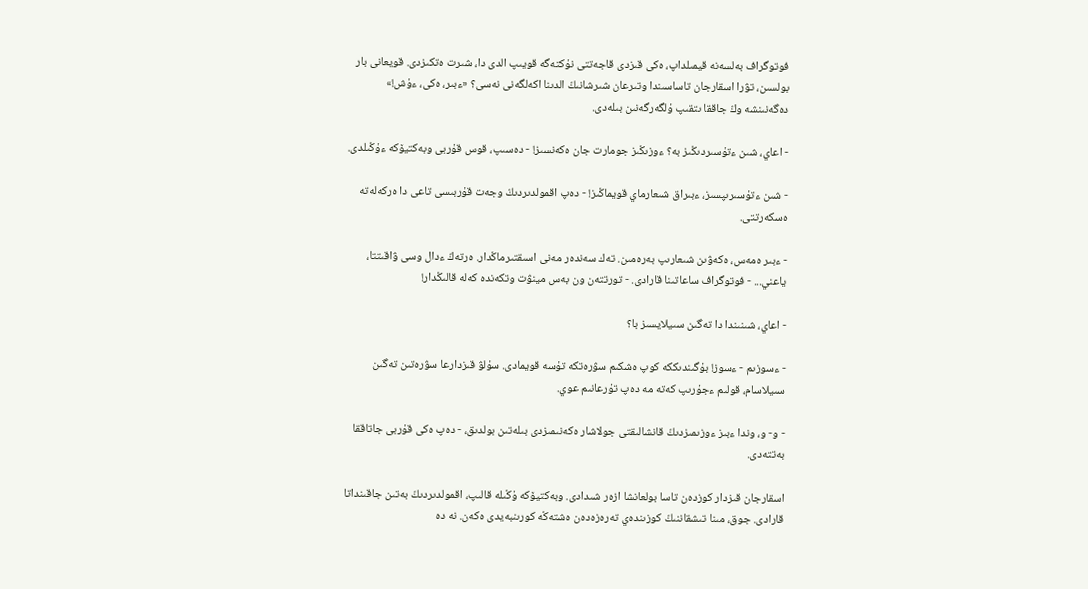فوتوگراف بەلسەنە قيمىلداپ، ەكى قىزدى قاجەتتى نۇكتەگە قويىپ الدى دا، شىرت ەتكىزدى. قويعانى بار بولسىن، تۋرا اسقارجان تاساسىندا وتىرعان شىرشانىڭ الدىنا اكەلگەنى نەسى؟ «ءبىر، ەكى، ءۇش!» دەگەنىنشە وڭ جاققا ىتقىپ ۇلگەرگەنىن بىلەدى.

- اعاي، شىن ءتۇسىردىڭىز بە؟ ءوزىڭىز جومارت جان ەكەنسىز! - دەسىپ، قوس قۇربى وبەكتيۆكە ءۇڭىلدى.

- شىن ءتۇسىرىپسىز، ءبىراق شىعارماي قويماڭىز! - دەپ اقمولدىردىڭ وجەت قۇربىسى تاعى دا ەركەلەتە ەسكەرتتى.

- ءبىر ەمەس، ەكەۋىن شىعارىپ بەرەمىن. تەك سەندەر مەنى اسىقتىرماڭدار. ەرتەڭ ءدال وسى ۋاقىتتا، ياعني... - فوتوگراف ساعاتىنا قارادى. - تورتتەن ون بەس مينۋت وتكەندە كەلە قالىڭدار!

- اعاي، شىنىندا دا تەگىن سىيلايسىز با؟

- ءسوزىم - ءسوز! بۇگىندىككە كوپ ەشكىم سۋرەتكە تۇسە قويمادى. سۇلۋ قىزدارعا سۋرەتىن تەگىن سىيلاسام، قولىم ءجۇرىپ كەتە مە دەپ تۇرعانىم عوي.

- و- و، وندا ءبىز ءوزىمىزدىڭ قانشالىقتى جولاشار ەكەنىمىزدى بىلەتىن بولدىق، - دەپ ەكى قۇربى جاتاققا بەتتەدى.

اسقارجان قىزدار كوزدەن تاسا بولعانشا ازەر شىدادى. وبەكتيۆكە ۇڭىلە قالىپ، اقمولدىردىڭ بەتىن جاقىنداتا قارادى. جوق، مىنا تىشقاننىڭ كوزىندەي تەرەزەدەن ەشتەڭە كورىنبەيدى ەكەن. نە دە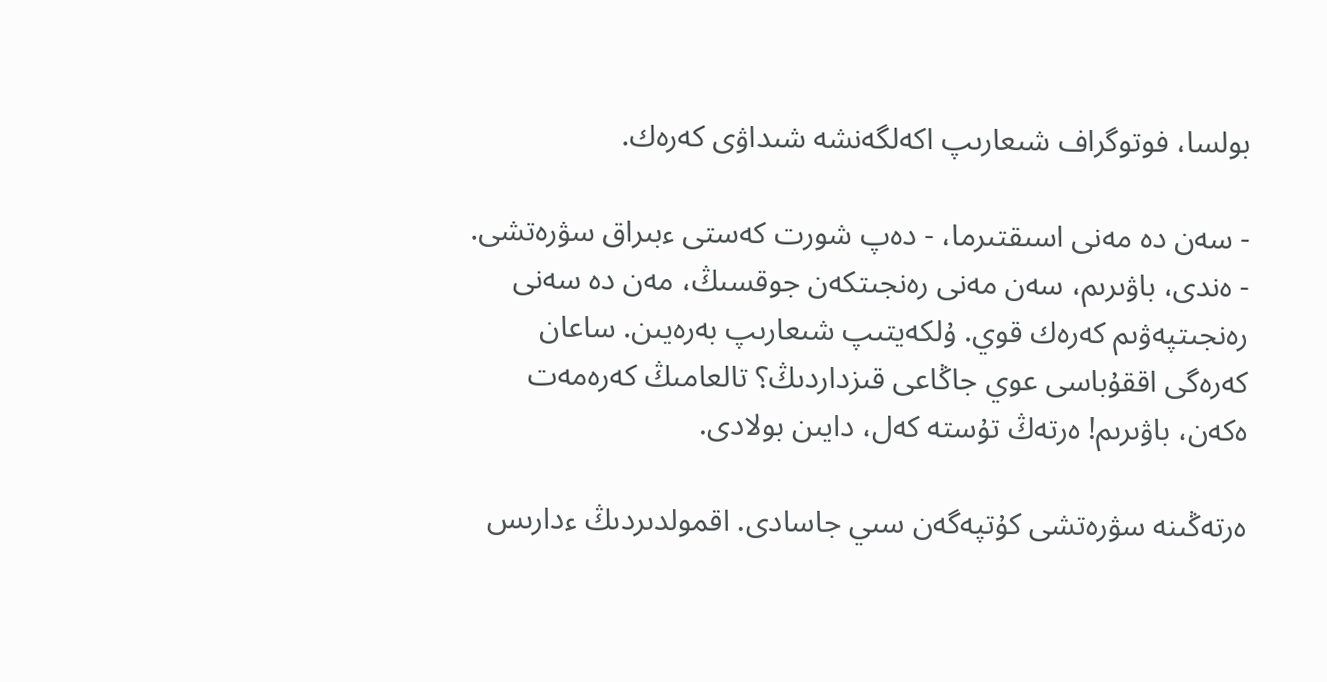بولسا، فوتوگراف شىعارىپ اكەلگەنشە شىداۋى كەرەك.

- سەن دە مەنى اسىقتىرما، - دەپ شورت كەستى ءبىراق سۋرەتشى. - ەندى، باۋىرىم، سەن مەنى رەنجىتكەن جوقسىڭ، مەن دە سەنى رەنجىتپەۋىم كەرەك قوي. ۇلكەيتىپ شىعارىپ بەرەيىن. ساعان كەرەگى اققۇباسى عوي جاڭاعى قىزداردىڭ؟ تالعامىڭ كەرەمەت ەكەن، باۋىرىم! ەرتەڭ تۇستە كەل، دايىن بولادى.

ەرتەڭىنە سۋرەتشى كۇتپەگەن سىي جاسادى. اقمولدىردىڭ ءدارىس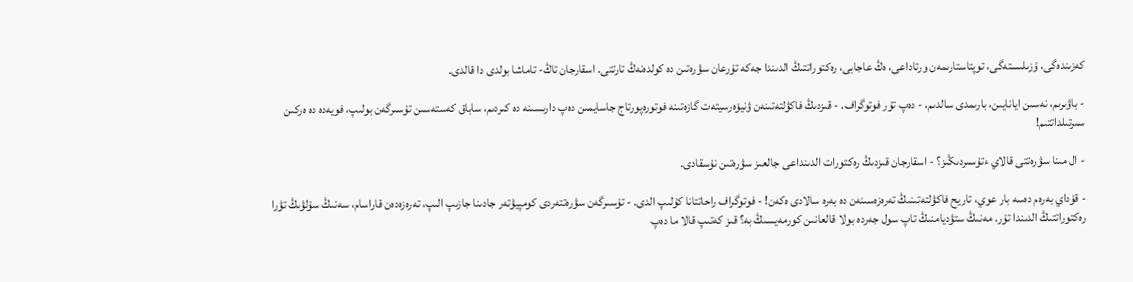كەزىندەگى، ۇزىلىستەگى، توپتاستارىمەن ورتاداعى، ەڭ عاجابى، رەكتوراتتىڭ الدىندا جەكە تۇرعان سۋرەتىن دە كولدەنەڭ تارتتى. اسقارجان تاڭ- تاماشا بولدى دا قالدى.

- باۋىرىم، نەسىن ايانايىن، بارىمدى سالدىم، - دەپ تۇر فوتوگراف. - قىزدىڭ فاكۋلتەتىنەن ۋنيۆەرسيتەت گازەتىنە فوتورەپورتاج جاسايمىن دەپ دارىسىنە دە كىردىم، ساباق كەستەسىن تۇسىرگەن بولىپ، فويەدە دە ەركىن سىرتىلداتتىم!

- ال مىنا سۋرەتتى قالاي ءتۇسىردىڭىز؟ - اسقارجان قىزدىڭ رەكتورات الدىنداعى جالعىز سۋرەتىن نۇسقادى.

- قۇداي بەرەم دەسە بار عوي، تاريح فاكۋلتەتىنىڭ تەرەزەسىنەن دە بەرە سالادى ەكەن! - فوتوگراف راحاتتانا كۇلىپ الدى. - تۇسىرگەن سۋرەتتەردى كومپيۋتەر جادىنا جازىپ الىپ، تەرەزەدەن قاراسام، سەنىڭ سۇلۋىڭ تۋرا رەكتوراتتىڭ الدىندا تۇر. مەنىڭ ستۋديامنىڭ تاپ سول جەردە بولا قالعانىن كورمەيسىڭ بە؟ قىز كەتىپ قالا ما دەپ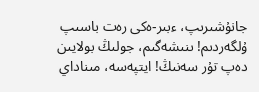جانۇشىرىپ، ءبىر-ەكى رەت باسىپ ۇلگەردىم! ىنىشەگىم، جولىڭ بولايىن دەپ تۇر سەنىڭ! ايتپەسە، مىناداي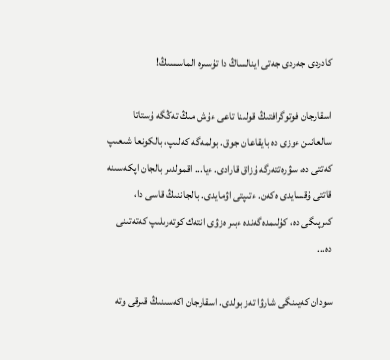كادردى جەردى جەتى اينالساڭ دا تۇسىرە الماسسىڭ!

اسقارجان فوتوگرافتىڭ قولىنا تاعى ءۇش مىڭ تەڭگە ۇستاتا سالعانىن ءوزى دە بايقاعان جوق. بولمەگە كەلىپ، بالكونعا شىعىپ كەتتى دە، سۋرەتتەرگە ۇزاق قارادى. ءيا... اقمولدىر بالجان اپكەسىنە قاتتى ۇقسايدى ەكەن. ءتىپتى اۋمايدى. بالجاننىڭ قاسى دا، كىرپىگى دە، كۇلىمدەگەندە ءبىر ەزۋى انتەك كوتەرىلىپ كەتەتىنى دە...

سودان كەيىنگى شارۋا تەز بولدى. اسقارجان اكەسىنىڭ قىرقى وتە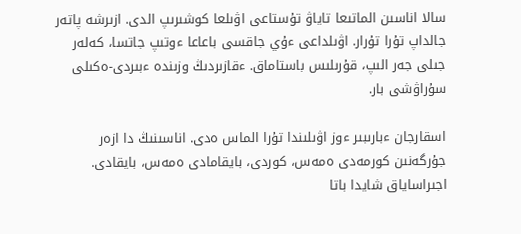سالا اناسىن الماتىعا تاياۋ تۇستاعى اۋىلعا كوشىرىپ الدى. ازىرشە پاتەر جالداپ تۇرا تۇرار. اۋىلداعى ءۇي جاقسى باعاعا ءوتىپ جاتسا، كەلەر جىلى جەر الىپ، قۇرىلىس باستاماق. ءقازىردىڭ وزىندە ءبىردى-ەكىلى سۇراۋشى بار.

اسقارجان ءبارىبىر ءوز اۋىلىندا تۇرا الماس ەدى. اناسىنىڭ دا ازەر جۇرگەنىن كورمەدى ەمەس، كوردى، بايقامادى ەمەس، بايقادى. اجىراساياق شايدا باتا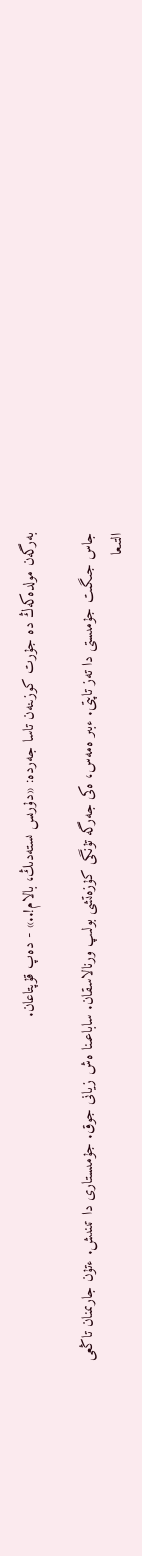بەرگەن مولدەكەڭ دە جۇرت كوزىنەن تاسا جەردە: «دۇرىس ىستەدىڭ، بالام!..» - دەپ قۇپتاعان.

جاس جىگىت جۇمىستى دا تەز تاپتى. ءبىر ەمەس، ەكى جەرگە تۇنگى كۇزەتشى بولىپ ورنالاسقان. ساباعىنا ەش زيانى جوق. جۇمىستارى دا تىنىش. ءتۇن جارىمنان تاڭعى التىعا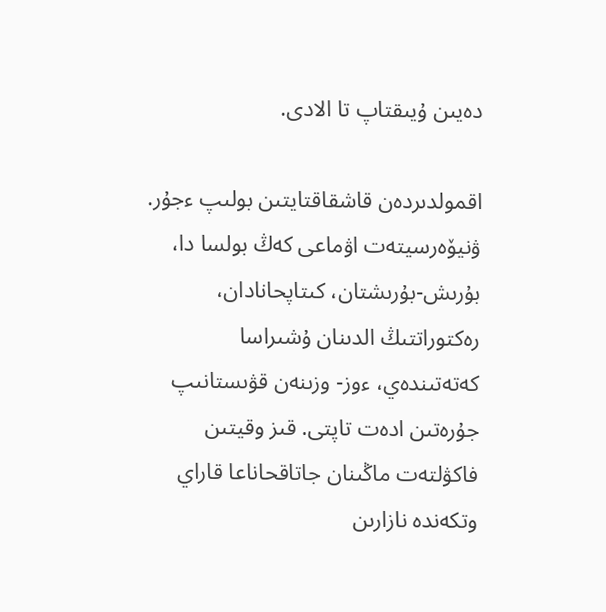دەيىن ۇيىقتاپ تا الادى.

اقمولدىردەن قاشقاقتايتىن بولىپ ءجۇر. ۋنيۆەرسيتەت اۋماعى كەڭ بولسا دا، بۇرىش-بۇرىشتان، كىتاپحانادان، رەكتوراتتىڭ الدىنان ۇشىراسا كەتەتىندەي، ءوز- وزىنەن قۋىستانىپ جۇرەتىن ادەت تاپتى. قىز وقيتىن فاكۋلتەت ماڭىنان جاتاقحاناعا قاراي وتكەندە نازارىن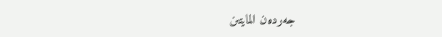جەردەن المايتىن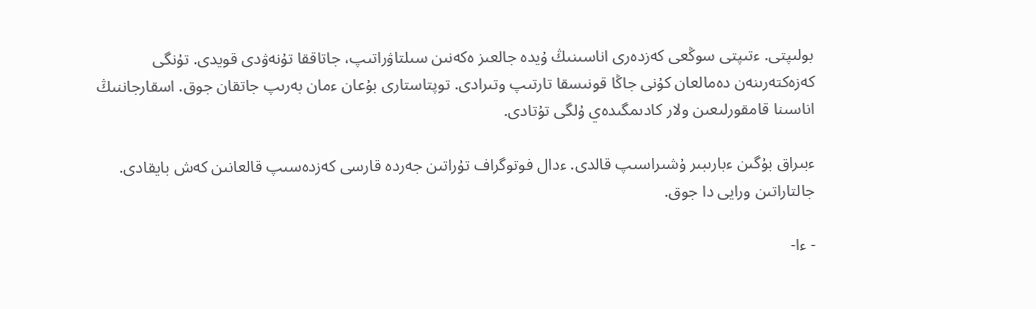بولىپتى. ءتىپتى سوڭعى كەزدەرى اناسىنىڭ ۇيدە جالعىز ەكەنىن سىلتاۋراتىپ، جاتاققا تۇنەۋدى قويدى. تۇنگى كەزەكتەرىنەن دەمالعان كۇنى جاڭا قونىسقا تارتىپ وتىرادى. توپتاستارى بۇعان ءمان بەرىپ جاتقان جوق. اسقارجاننىڭ اناسىنا قامقورلىعىن ولار كادىمگىدەي ۇلگى تۇتادى.

ءبىراق بۇگىن ءبارىبىر ۇشىراسىپ قالدى. ءدال فوتوگراف تۇراتىن جەردە قارسى كەزدەسىپ قالعانىن كەش بايقادى. جالتاراتىن ورايى دا جوق.

- ءا-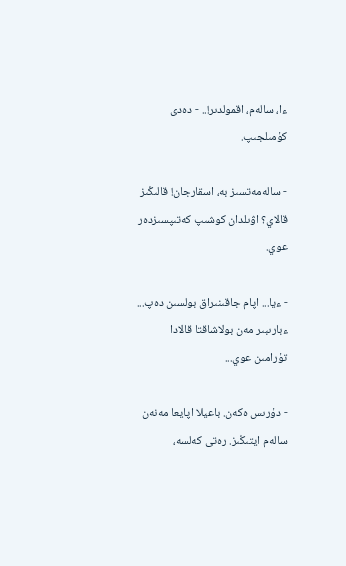ءا، سالەم، اقمولدىر!.. - دەدى كۇمىلجىپ.

- سالەمەتسىز بە، اسقارجان! قالىڭىز قالاي؟ اۋىلدان كوشىپ كەتىپسىزدەر عوي.

- ءيا... اپام جاقىنىراق بولسىن دەپ... ءبارىبىر مەن بولاشاقتا قالادا تۇرامىن عوي...

- دۇرىس ەكەن. باعيلا اپايعا مەنەن سالەم ايتىڭىز. رەتى كەلسە،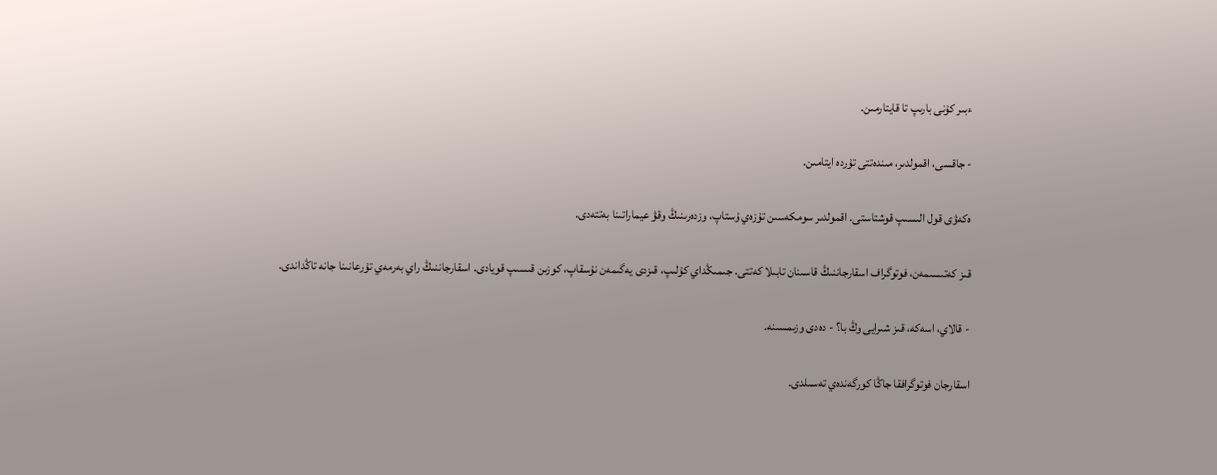ءبىر كۇنى بارىپ تا قايتارمىن.

- جاقسى، اقمولدىر، مىندەتتى تۇردە ايتامىن.

ەكەۋى قول الىسىپ قوشتاستى. اقمولدىر سومكەسىن تۇزەي ۇستاپ، وزدەرىنىڭ وقۋ عيماراتىنا بەتتەدى.

قىز كەتىسىمەن، فوتوگراف اسقارجاننىڭ قاسىنان تابىلا كەتتى. جىمىڭداي كۇلىپ، قىزدى يەگىمەن نۇسقاپ، كوزىن قىسىپ قويادى. اسقارجاننىڭ راي بەرمەي تۇرعانىنا جانە تاڭداندى.

- قالاي، اسەكە، قىز شىرايى وڭ با؟ - دەدى وزىمسىنە.

اسقارجان فوتوگرافقا جاڭا كورگەندەي تەسىلدى.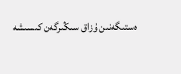ەستىگەنىن ۇزاق سىڭىرگەن كىسىشە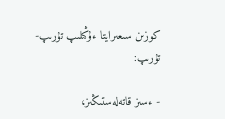كوزىن سىعىرايتا ءۇڭىلىپ تۇرىپ- تۇرىپ:

- ءسىز قاتەلەستىڭىز،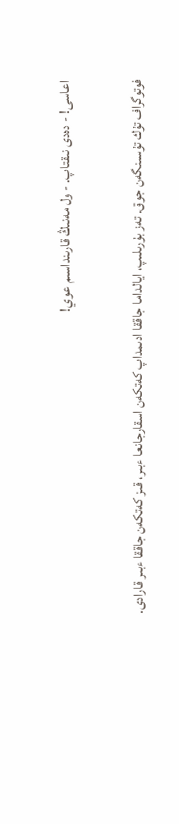اعاسى! - دەدى نىقتاپ. - ول مەنىڭ قارىنداسىم عوي!

فوتوگراف تۇك تۇسىنگەن جوق. تەز بۇرىلىپ، ايالداما جاققا ادىمداپ كەتكەن اسقارجانعا ءبىر، قىز كەتكەن جاققا ءبىر قارادى.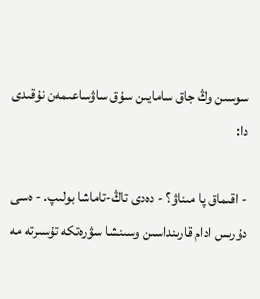سوسىن وڭ جاق سامايىن سۇق ساۋساعىمەن نۇقىدى دا:

- اقىماق پا مىناۋ؟ - دەدى تاڭ-تاماشا بولىپ. - ەسى دۇرىس ادام قارىنداسىن وسىنشا سۋرەتكە تۇسىرتە مە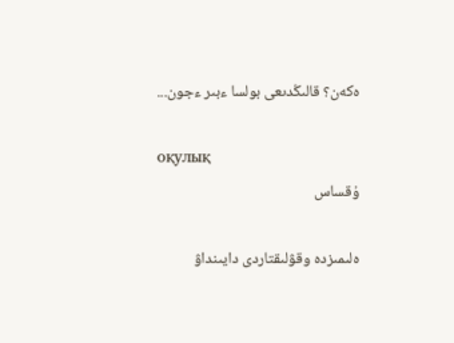ەكەن؟ قالىڭدىعى بولسا ءبىر ءجون...

оқулық
ۇقساس

ەلىمىزدە وقۋلىقتاردى دايىنداۋ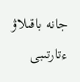جانە باقىلاۋ ءتارتىبى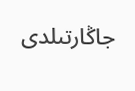جاڭارتىلدى